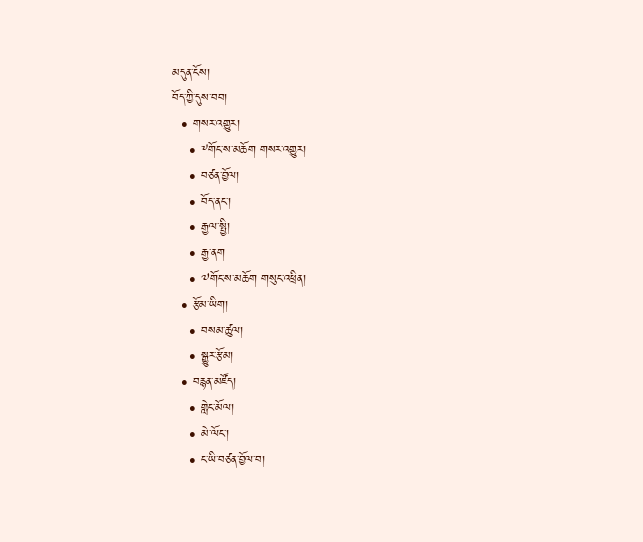མདུན་ངོས།
བོད་ཀྱི་དུས་བབ།
  • གསར་འགྱུར།
    • ༸གོང་ས་མཆོག གསར་འགྱུར།
    • བཙན་བྱོལ།
    • བོད་ནང་།
    • རྒྱལ་སྤྱི།
    • རྒྱ་ནག
    • ༧གོང་ས་མཆོག གསུང་འཕྲིན།
  • རྩོམ་ཡིག།
    • བསམ་ཚུལ།
    • སྒྱུར་རྩོམ།
  • བརྙན་མཛོད།
    • གླེང་མོལ།
    • མེ་ལོང་།
    • ང་ཡི་བཙན་བྱོལ་བ།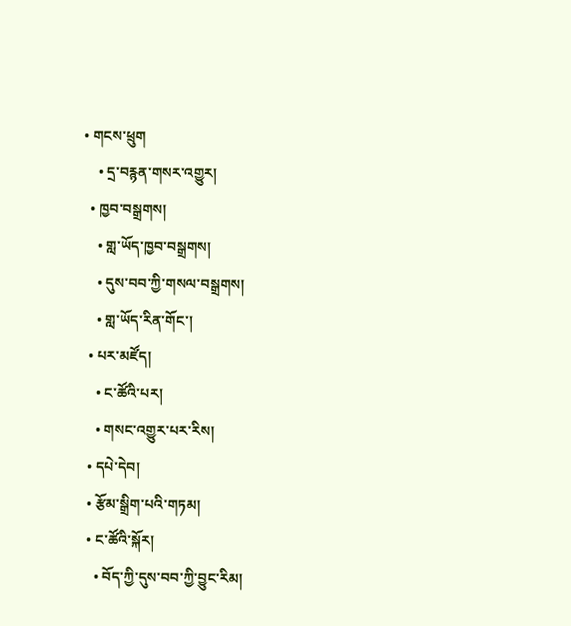• གངས་ཕྲུག
    • དྲ་བརྙན་གསར་འགྱུར།
  • ཁྱབ་བསྒྲགས།
    • གླ་ཡོད་ཁྱབ་བསྒྲགས།
    • དུས་བབ་ཀྱི་གསལ་བསྒྲགས།
    • གླ་ཡོད་རིན་གོང་།
  • པར་མཛོད།
    • ང་ཚོའི་པར།
    • གསང་འགྱུར་པར་རིས།
  • དཔེ་དེབ།
  • རྩོམ་སྒྲིག་པའི་གཏམ།
  • ང་ཚོའི་སྐོར།
    • བོད་ཀྱི་དུས་བབ་ཀྱི་བྱུང་རིམ།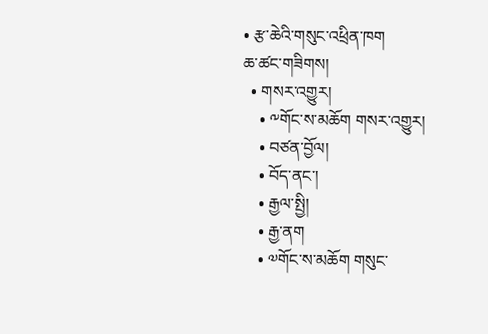• རྩ་ཆེའི་གསུང་འཕྲིན་ཁག
ཆ་ཚང་གཟིགས།
  • གསར་འགྱུར།
    • ༸གོང་ས་མཆོག གསར་འགྱུར།
    • བཙན་བྱོལ།
    • བོད་ནང་།
    • རྒྱལ་སྤྱི།
    • རྒྱ་ནག
    • ༧གོང་ས་མཆོག གསུང་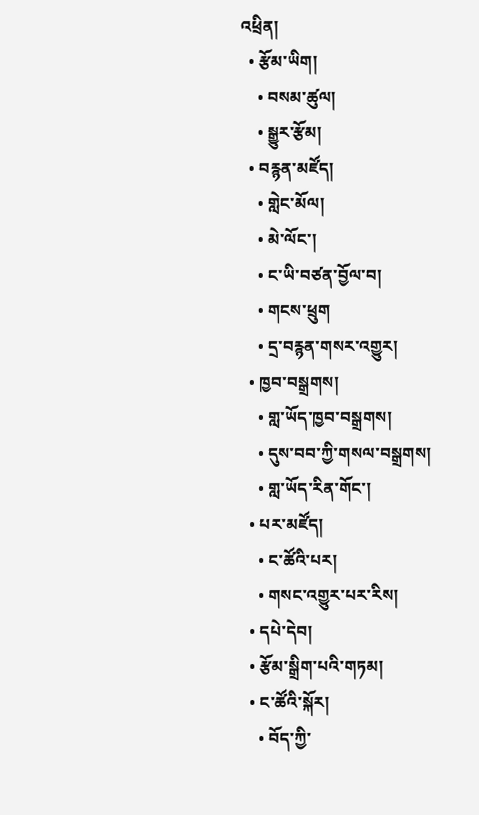འཕྲིན།
  • རྩོམ་ཡིག།
    • བསམ་ཚུལ།
    • སྒྱུར་རྩོམ།
  • བརྙན་མཛོད།
    • གླེང་མོལ།
    • མེ་ལོང་།
    • ང་ཡི་བཙན་བྱོལ་བ།
    • གངས་ཕྲུག
    • དྲ་བརྙན་གསར་འགྱུར།
  • ཁྱབ་བསྒྲགས།
    • གླ་ཡོད་ཁྱབ་བསྒྲགས།
    • དུས་བབ་ཀྱི་གསལ་བསྒྲགས།
    • གླ་ཡོད་རིན་གོང་།
  • པར་མཛོད།
    • ང་ཚོའི་པར།
    • གསང་འགྱུར་པར་རིས།
  • དཔེ་དེབ།
  • རྩོམ་སྒྲིག་པའི་གཏམ།
  • ང་ཚོའི་སྐོར།
    • བོད་ཀྱི་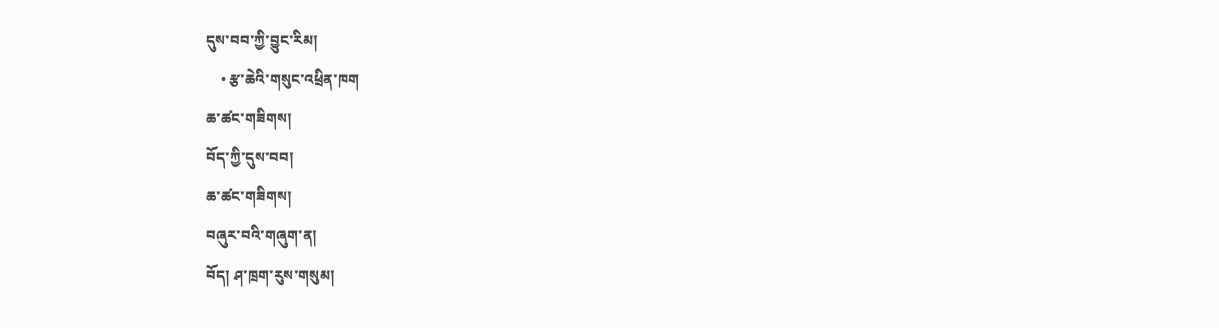དུས་བབ་ཀྱི་བྱུང་རིམ།
    • རྩ་ཆེའི་གསུང་འཕྲིན་ཁག
ཆ་ཚང་གཟིགས།
བོད་ཀྱི་དུས་བབ།
ཆ་ཚང་གཟིགས།
བཞུར་བའི་གཞུག་ན།
བོད། ཤ་ཁྲག་རུས་གསུམ།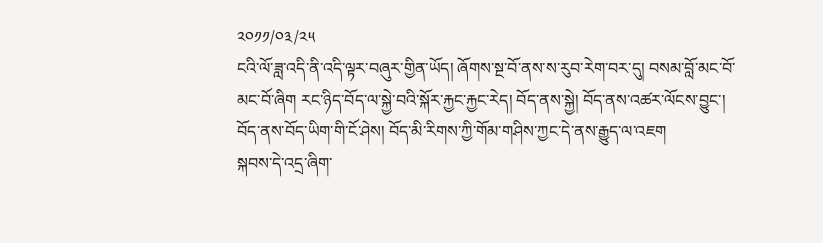༢༠༡༡/༠༣/༢༥
ངའི་ལོ་ཟླ་འདི་ནི་འདི་ལྟར་བཞུར་གྱིན་ཡོད། ཞོགས་སྔ་བོ་ནས་ས་རུབ་རེག་བར་དུ། བསམ་བློ་མང་བོ་མང་བོ་ཞིག རང་ཉིད་བོད་ལ་སྐྱེ་བའི་སྐོར་རྐྱང་རྐྱང་རེད། བོད་ནས་སྐྱེ། བོད་ནས་འཚར་ལོངས་བྱུང་། བོད་ནས་བོད་ཡིག་གི་ངོ་ཤེས། བོད་མི་རིགས་ཀྱི་གོམ་གཤིས་ཀྱང་དེ་ནས་རྒྱུད་ལ་འཇག
སྐབས་དེ་འདྲ་ཞིག་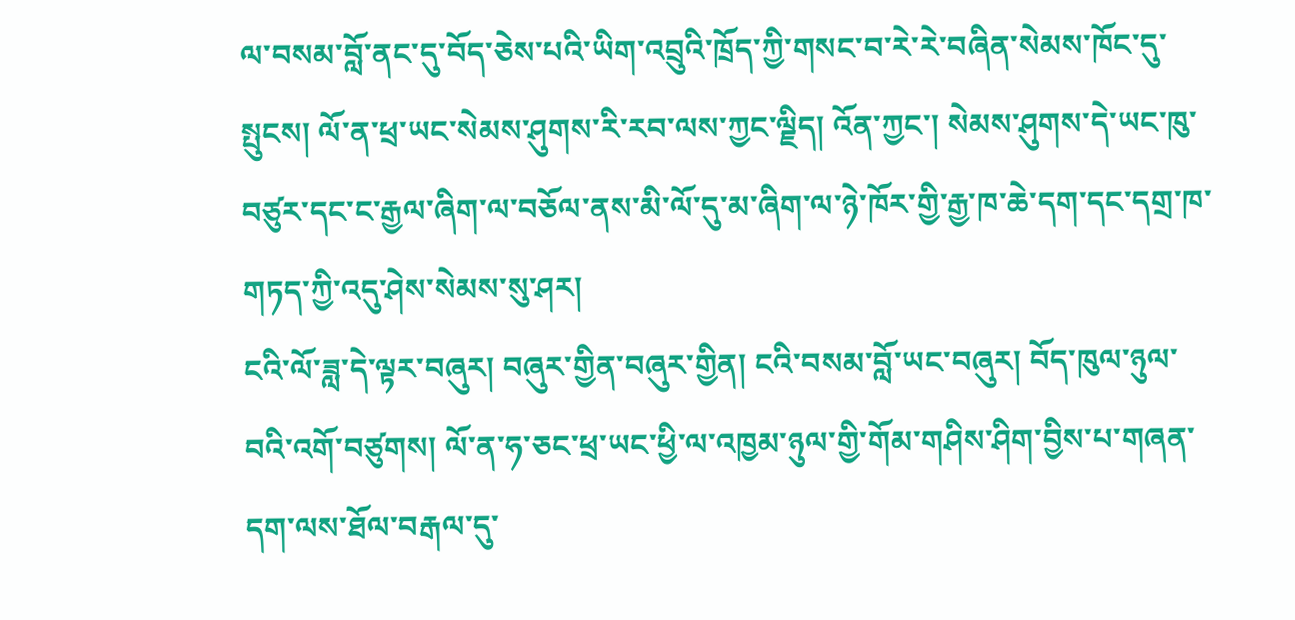ལ་བསམ་བློ་ནང་དུ་བོད་ཅེས་པའི་ཡིག་འབྲུའི་ཁྲོད་ཀྱི་གསང་བ་རེ་རེ་བཞིན་སེམས་ཁོང་དུ་སྤུངས། ལོ་ན་ཕྲ་ཡང་སེམས་ཤུགས་རི་རབ་ལས་ཀྱང་ལྗིད། འོན་ཀྱང་། སེམས་ཤུགས་དེ་ཡང་ཁུ་བཙུར་དང་ང་རྒྱལ་ཞིག་ལ་བཅོལ་ནས་མི་ལོ་དུ་མ་ཞིག་ལ་ཉེ་ཁོར་གྱི་རྒྱ་ཁ་ཆེ་དག་དང་དགྲ་ཁ་གཏད་ཀྱི་འདུ་ཤེས་སེམས་སུ་ཤར།
ངའི་ལོ་ཟླ་དེ་ལྟར་བཞུར། བཞུར་གྱིན་བཞུར་གྱིན། ངའི་བསམ་བློ་ཡང་བཞུར། བོད་ཁུལ་ཉུལ་བའི་འགོ་བཙུགས། ལོ་ན་ཧ་ཅང་ཕྲ་ཡང་ཕྱི་ལ་འཁྱམ་ཉུལ་གྱི་གོམ་གཤིས་ཤིག་བྱིས་པ་གཞན་དག་ལས་ཐོལ་བརྒལ་དུ་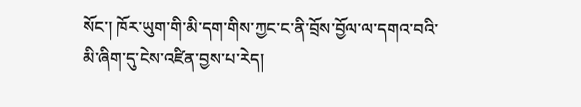སོང་། ཁོར་ཡུག་གི་མི་དག་གིས་ཀྱང་ང་ནི་བྲོས་བྱོལ་ལ་དགའ་བའི་མི་ཞིག་དུ་ངེས་འཛིན་བྱས་པ་རེད།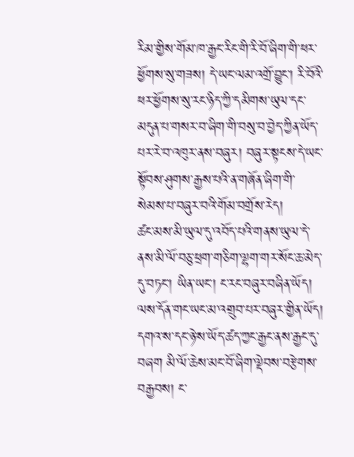རིམ་གྱིས་གོམ་ཁ་རྒྱང་རིང་གི་རི་བོ་ཞིག་གི་ཕར་ཕྱོགས་སུ་གཟས། དེ་ཡང་ལམ་འགྲོ་བྱུང་། རི་བོའི་ཕར་ཕྱོགས་སུ་རང་ཉིད་ཀྱི་དམིགས་ཡུལ་དང་མདུན་པ་གསར་བ་ཞིག་གི་བསུ་བ་བྱེད་ཀྱིན་ཡོད་པར་རེ་བ་འཁུར་ནས་བཞུར། བཞུར་སྟངས་དེ་ཡང་སྟོབས་ཤུགས་རྒྱས་པའི་ན་གཞོན་ཞིག་གི་སེམས་པ་བཞུར་བའི་གོམ་བགྲོས་རེད།
ཚང་མས་མི་ཡུལ་དུ་འབོད་པའི་གནས་ཡུལ་དེ་ནས་མི་ལོ་བཅུ་ཕྲག་གཅིག་ལྷག་གར་སོང་ཆ་མེད་དུ་བཏང་། ཡིན་ཡང་། ང་རང་བཞུར་བཞིན་ཡོད། ལས་དོན་གང་ཡང་མ་འགྲུབ་པར་བཞུར་གྱིན་ཡོད། དགའ་ས་དང་ཉེ་ས་ཡོད་ཚད་ཀྱང་རྒྱང་ནས་རྒྱང་དུ་བཞག མི་ལོ་ཆེས་མང་བོ་ཞིག་ལྡེབས་བརྩེགས་བརྒྱབས། ང་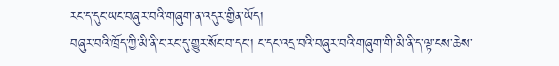རང་ད་དུང་ཡང་བཞུར་བའི་གཞུག་ན་འདུར་གྱིན་ཡོད།
བཞུར་བའི་ཁྲོད་ཀྱི་མི་ནི་ང་རང་དུ་གྱུར་སོང་བ་དང་། ང་དང་འདྲ་བའི་བཞུར་བའི་གཞུག་གི་མི་ནི་ད་ལྟ་ངས་ཆེས་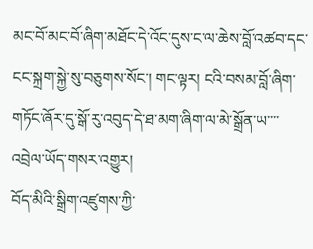མང་བོ་མང་བོ་ཞིག་མཐོང་དེ་འོང་དུས་ང་ལ་ཆེས་བློ་འཚབ་དང་ངང་སྐྲག་སྐྱེ་སུ་བཅུགས་སོང་། གང་ལྟར། ངའི་བསམ་བློ་ཞིག་གཏོང་ཞོར་དུ་སྒོ་རུ་འབུད་དེ་ཐ་མག་ཞིག་ལ་མེ་སྒྲོན་ཡ་་་་
འབྲེལ་ཡོད་གསར་འགྱུར།
བོད་མིའི་སྒྲིག་འཛུགས་ཀྱི་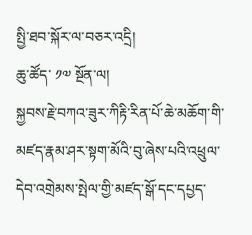སྤྱི་ཐབ་སྐོར་ལ་བཅར་འདྲི།
ཆུ་ཚོད་ ༡༧ སྔོན་ལ།
སྐྱབས་རྗེ་བཀའ་ཟུར་ཀིརྟི་རིན་པོ་ཆེ་མཆོག་གི་མཛད་རྣམ་ཤར་སྟག་མོའི་བུ་ཞེས་པའི་འཕྲུལ་དེབ་འགྲེམས་སྤེལ་གྱི་མཛད་སྒོ་དང་དཔྱད་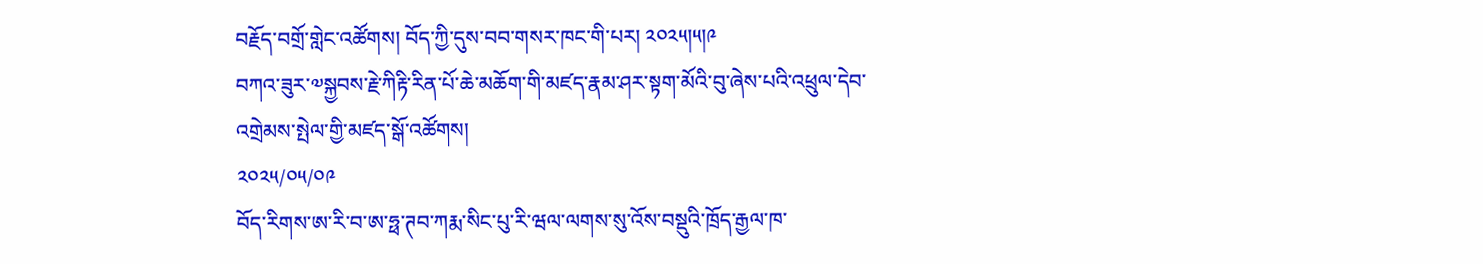བརྗོད་བགྲོ་གླེང་འཚོགས། བོད་ཀྱི་དུས་བབ་གསར་ཁང་གི་པར། ༢༠༢༥།༥།༩
བཀའ་ཟུར་༧སྐྱབས་རྗེ་ཀིརྟི་རིན་པོ་ཆེ་མཆོག་གི་མཛད་རྣམ་ཤར་སྟག་མོའི་བུ་ཞེས་པའི་འཕྲུལ་དེབ་འགྲེམས་སྤེལ་གྱི་མཛད་སྒོ་འཚོགས།
༢༠༢༥/༠༥/༠༩
བོད་རིགས་ཨ་རི་བ་ཨ་ཧྥ་ཊབ་ཀརྨ་སིང་པུ་རི་ཝལ་ལགས་སུ་འོས་བསྡུའི་ཁྲོད་རྒྱལ་ཁ་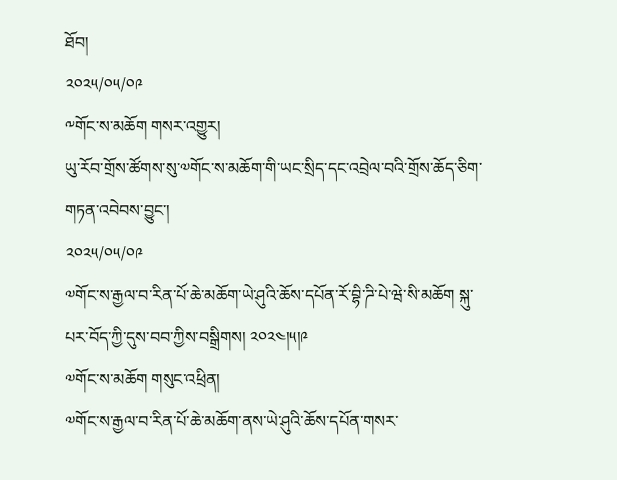ཐོབ།
༢༠༢༥/༠༥/༠༩
༸གོང་ས་མཆོག གསར་འགྱུར།
ཡུ་རོབ་གྲོས་ཚོགས་སུ་༧གོང་ས་མཆོག་གི་ཡང་སྲིད་དང་འབྲེལ་བའི་གྲོས་ཆོད་ཅིག་གཏན་འབེབས་བྱུང་།
༢༠༢༥/༠༥/༠༩
༧གོང་ས་རྒྱལ་བ་རིན་པོ་ཆེ་མཆོག་ཡེ་ཤུའི་ཆོས་དཔོན་རོ་བྷི་ཌི་པེ་ཝེ་སི་མཆོག སྐུ་པར་བོད་ཀྱི་དུས་བབ་ཀྱིས་བསྒྲིགས། ༢༠༢༤།༥།༩
༧གོང་ས་མཆོག གསུང་འཕྲིན།
༧གོང་ས་རྒྱལ་བ་རིན་པོ་ཆེ་མཆོག་ནས་ཡེ་ཤུའི་ཆོས་དཔོན་གསར་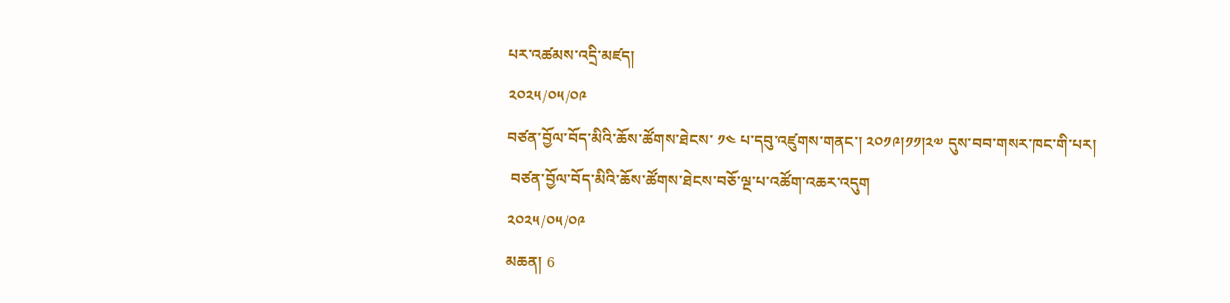པར་འཚམས་འདྲི་མཛད།
༢༠༢༥/༠༥/༠༩
བཙན་བྱོལ་བོད་མིའི་ཆོས་ཚོགས་ཐེངས་ ༡༤ པ་དབུ་འཛུགས་གནང་། ༢༠༡༩།༡༡།༢༧ དུས་བབ་གསར་ཁང་གི་པར།
 བཙན་བྱོལ་བོད་མིའི་ཆོས་ཚོགས་ཐེངས་བཅོ་ལྔ་པ་འཚོག་འཆར་འདུག
༢༠༢༥/༠༥/༠༩
མཆན། 6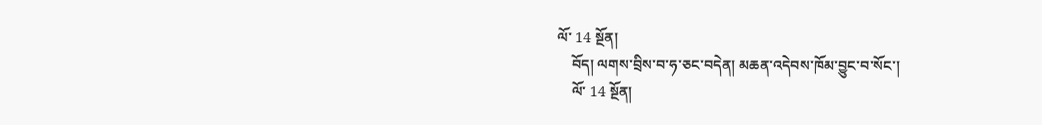ལོ་ 14 སྔོན།
    བོད། ལགས་བྲིས་བ་ཧ་ཅང་བདེན། མཆན་འདེབས་ཁོམ་བྱུང་བ་སོང་།
    ལོ་ 14 སྔོན།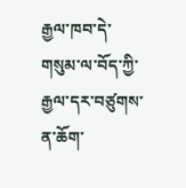རྒྱལ་ཁབ་དེ་གསུམ་ལ་བོད་ཀྱི་རྒྱལ་དར་བཙུགས་ན་ཆོག་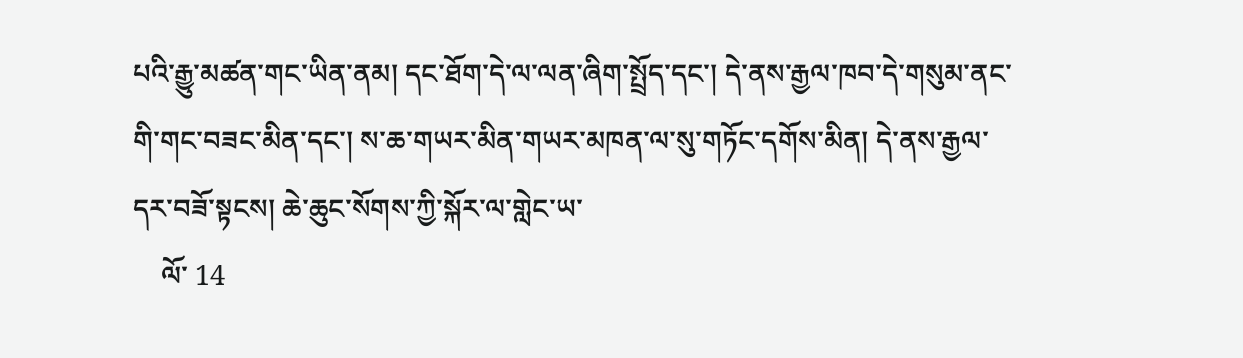པའི་རྒྱུ་མཚན་གང་ཡིན་ནམ། དང་ཐོག་དེ་ལ་ལན་ཞིག་སྤྲོད་དང་། དེ་ནས་རྒྱལ་ཁབ་དེ་གསུམ་ནང་གི་གང་བཟང་མིན་དང་། ས་ཆ་གཡར་མིན་གཡར་མཁན་ལ་སུ་གཏོང་དགོས་མིན། དེ་ནས་རྒྱལ་དར་བཟོ་སྟངས། ཆེ་ཆུང་སོགས་ཀྱི་སྐོར་ལ་གླེང་ཡ་
    ལོ་ 14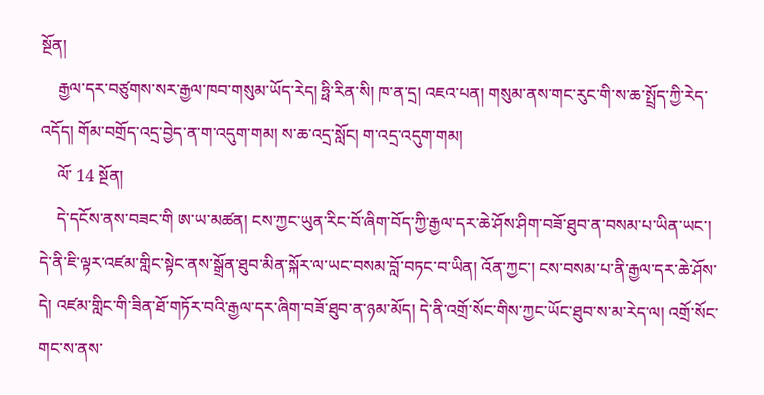སྔོན།
    རྒྱལ་དར་བཙུགས་སར་རྒྱལ་ཁབ་གསུམ་ཡོད་རེད། ཧྥི་རིན་སི། ཁ་ན་དྲ། འཇའ་པན། གསུམ་ནས་གང་རུང་གི་ས་ཆ་སྤྲོད་ཀྱི་རེད་འདོད། གོམ་བགྲོད་འདྲ་བྱེད་ན་ག་འདུག་གམ། ས་ཆ་འདྲ་སློང། ག་འདྲ་འདུག་གམ།
    ལོ་ 14 སྔོན།
    དེ་དངོས་ནས་བཟང་གི ཨ་ཡ་མཚན། ངས་ཀྱང་ཡུན་རིང་བོ་ཞིག་བོད་ཀྱི་རྒྱལ་དར་ཆེ་ཤོས་ཤིག་བཟོ་ཐུབ་ན་བསམ་པ་ཡིན་ཡང་། དེ་ནི་ཇི་ལྟར་འཛམ་གླིང་སྟེང་ནས་སྒྲོན་ཐུབ་མིན་སྐོར་ལ་ཡང་བསམ་བློ་བཏང་བ་ཡིན། འོན་ཀྱང་། ངས་བསམ་པ་ནི་རྒྱལ་དར་ཆེ་ཤོས་དེ། འཛམ་གླིང་གི་ཟིན་ཐོ་གཏོར་བའི་རྒྱལ་དར་ཞིག་བཟོ་ཐུབ་ན་ཉམ་མོད། དེ་ནི་འགྲོ་སོང་གིས་ཀྱང་ཡོང་ཐུབ་ས་མ་རེད་ལ། འགྲོ་སོང་གང་ས་ནས་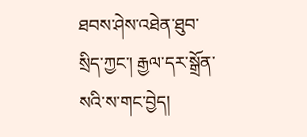ཐབས་ཤེས་འཐེན་ཐུབ་སྲིད་ཀྱང་། རྒྱལ་དར་སྒྲོན་སའི་ས་གང་བྱེད།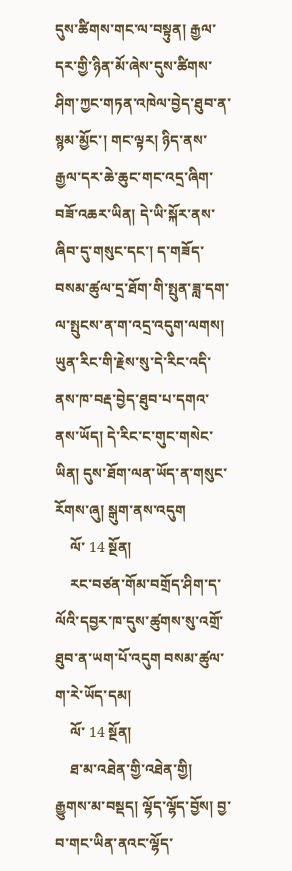དུས་ཚིགས་གང་ལ་བསྟུན། རྒྱལ་དར་གྱི་ཉིན་མོ་ཞེས་དུས་ཚིགས་ཤིག་ཀྱང་གཏན་འཁེལ་བྱེད་ཐུབ་ན་སྙམ་མྱོང་། གང་ལྟར། ཉིད་ནས་རྒྱལ་དར་ཆེ་ཆུང་གང་འདྲ་ཞིག་བཟོ་འཆར་ཡིན། དེ་ཡི་སྐོར་ནས་ཞིབ་དུ་གསུང་དང་། ད་གཟོད་བསམ་ཚུལ་དྲ་ཐོག་གི་སྤུན་ཟླ་དག་ལ་སྤུངས་ན་ག་འདྲ་འདུག་ལགས། ཡུན་རིང་གི་རྗེས་སུ་དེ་རིང་འདི་ནས་ཁ་བརྡ་བྱེད་ཐུབ་པ་དགའ་ནས་ཡོད། དེ་རིང་ང་གུང་གསེང་ཡིན། དུས་ཐོག་ལན་ཡོད་ན་གསུང་རོགས་ཞུ། སྒུག་ནས་འདུག
    ལོ་ 14 སྔོན།
    རང་བཙན་གོམ་བགྲོད་ཤིག་ད་ལོའི་དབྱར་ཁ་དུས་ཚུགས་སུ་འགྲོ་ཐུབ་ན་ཡག་པོ་འདུག བསམ་ཚུལ་ག་རེ་ཡོད་དམ།
    ལོ་ 14 སྔོན།
    ཐ་མ་འཐེན་གྱི་འཐེན་གྱི། རྒྱུགས་མ་བསྡད། ལྷོད་ལྷོད་བྱོས། བྱ་བ་གང་ཡིན་ནའང་ལྷོད་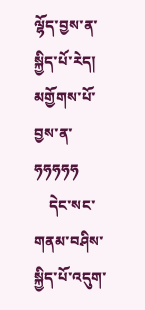ལྷོད་བྱས་ན་སྐྱིད་པོ་རེད། མགྱོགས་པོ་བྱས་ན་ཧཧཧཧཧ
    དེང་སང་གནམ་བཤིས་སྐྱིད་པོ་འདུག་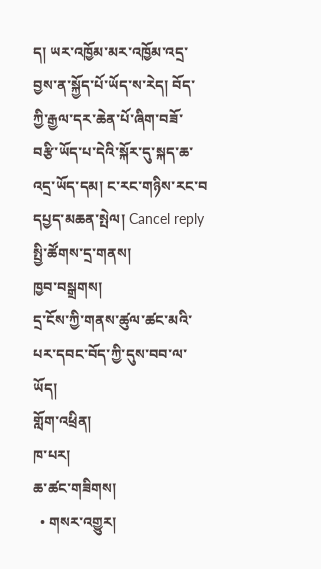ད། ཡར་འཁྱོམ་མར་འཁྱོམ་འདྲ་བྱས་ན་སྐྱོད་པོ་ཡོད་ས་རེད། བོད་ཀྱི་རྒྱལ་དར་ཆེན་པོ་ཞིག་བཟོ་བརྩི་ཡོད་པ་དེའི་སྐོར་དུ་སྐད་ཆ་འདྲ་ཡོད་དམ། ང་རང་གཉིས་རང་བ
དཔྱད་མཆན་སྤེལ། Cancel reply
སྤྱི་ཚོགས་དྲ་གནས།
ཁྱབ་བསྒྲགས།
དྲ་ངོས་ཀྱི་གནས་ཚུལ་ཚང་མའི་པར་དབང་བོད་ཀྱི་དུས་བབ་ལ་ཡོད།
གློག་འཕྲིན།
ཁ་པར།
ཆ་ཚང་གཟིགས།
  • གསར་འགྱུར།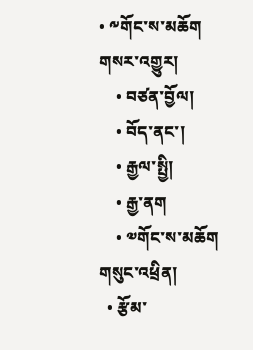• ༸གོང་ས་མཆོག གསར་འགྱུར།
    • བཙན་བྱོལ།
    • བོད་ནང་།
    • རྒྱལ་སྤྱི།
    • རྒྱ་ནག
    • ༧གོང་ས་མཆོག གསུང་འཕྲིན།
  • རྩོམ་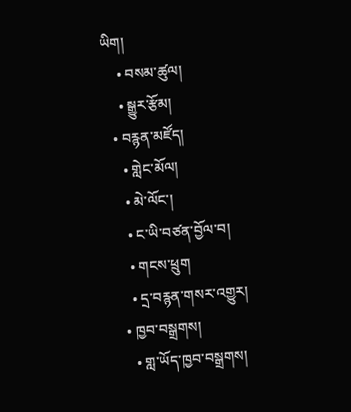ཡིག།
    • བསམ་ཚུལ།
    • སྒྱུར་རྩོམ།
  • བརྙན་མཛོད།
    • གླེང་མོལ།
    • མེ་ལོང་།
    • ང་ཡི་བཙན་བྱོལ་བ།
    • གངས་ཕྲུག
    • དྲ་བརྙན་གསར་འགྱུར།
  • ཁྱབ་བསྒྲགས།
    • གླ་ཡོད་ཁྱབ་བསྒྲགས།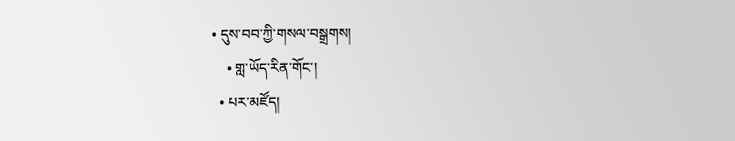• དུས་བབ་ཀྱི་གསལ་བསྒྲགས།
    • གླ་ཡོད་རིན་གོང་།
  • པར་མཛོད།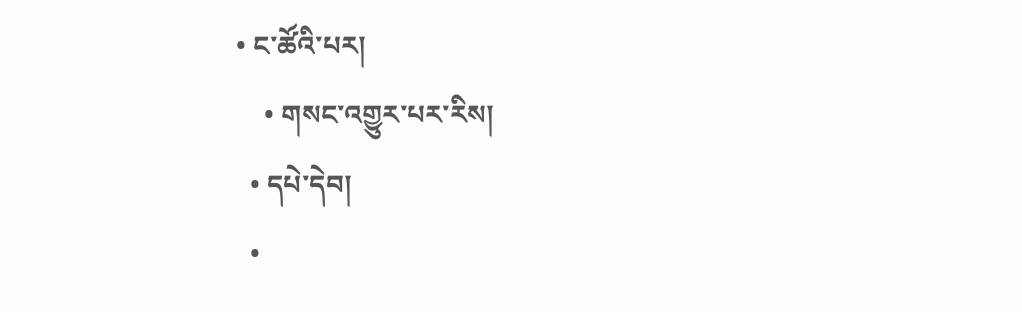• ང་ཚོའི་པར།
    • གསང་འགྱུར་པར་རིས།
  • དཔེ་དེབ།
  •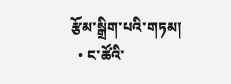རྩོམ་སྒྲིག་པའི་གཏམ།
  • ང་ཚོའི་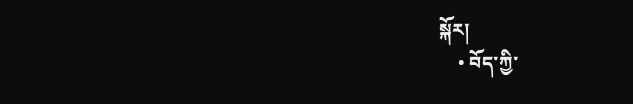སྐོར།
    • བོད་ཀྱི་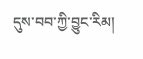དུས་བབ་ཀྱི་བྱུང་རིམ།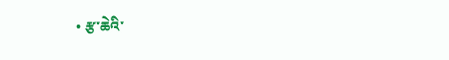• རྩ་ཆེའི་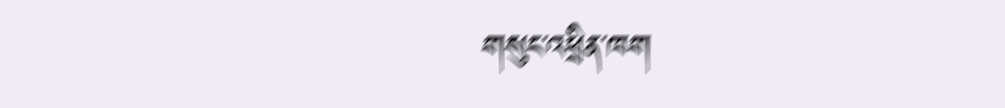གསུང་འཕྲིན་ཁག